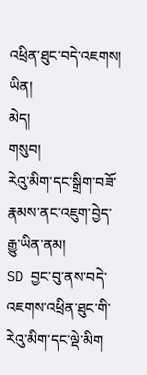འཕྲིན་ཐུང་བདེ་འཇགས།
ཡིན།
མེད།
གསུབ།
རེའུ་མིག་དང་སྒྲིག་བཟོ་རྣམས་ནང་འཇུག་བྱེད་རྒྱུ་ཡིན་ནམ།
SD བྱང་བུ་ནས་བདེ་འཇགས་འཕྲིན་ཐུང་གི་རེའུ་མིག་དང་ལྡེ་མིག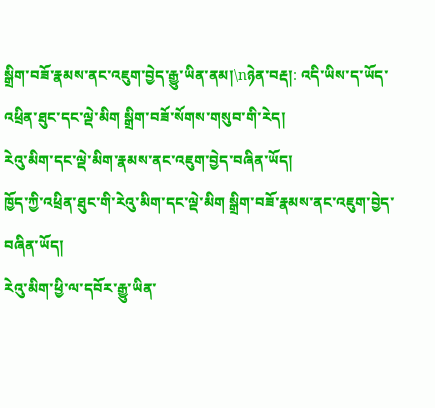སྒྲིག་བཟོ་རྣམས་ནང་འཇུག་བྱེད་རྒྱུ་ཡིན་ནམ།\nཉེན་བརྡ།: འདི་ཡིས་ད་ཡོད་འཕྲིན་ཐུང་དང་ལྡེ་མིག སྒྲིག་བཟོ་སོགས་གསུབ་གི་རེད།
རེའུ་མིག་དང་ལྡེ་མིག་རྣམས་ནང་འཇུག་བྱེད་བཞིན་ཡོད།
ཁྱོད་ཀྱི་འཕྲིན་ཐུང་གི་རེའུ་མིག་དང་ལྡེ་མིག སྒྲིག་བཟོ་རྣམས་ནང་འཇུག་བྱེད་བཞིན་ཡོད།
རེའུ་མིག་ཕྱི་ལ་དབོར་རྒྱུ་ཡིན་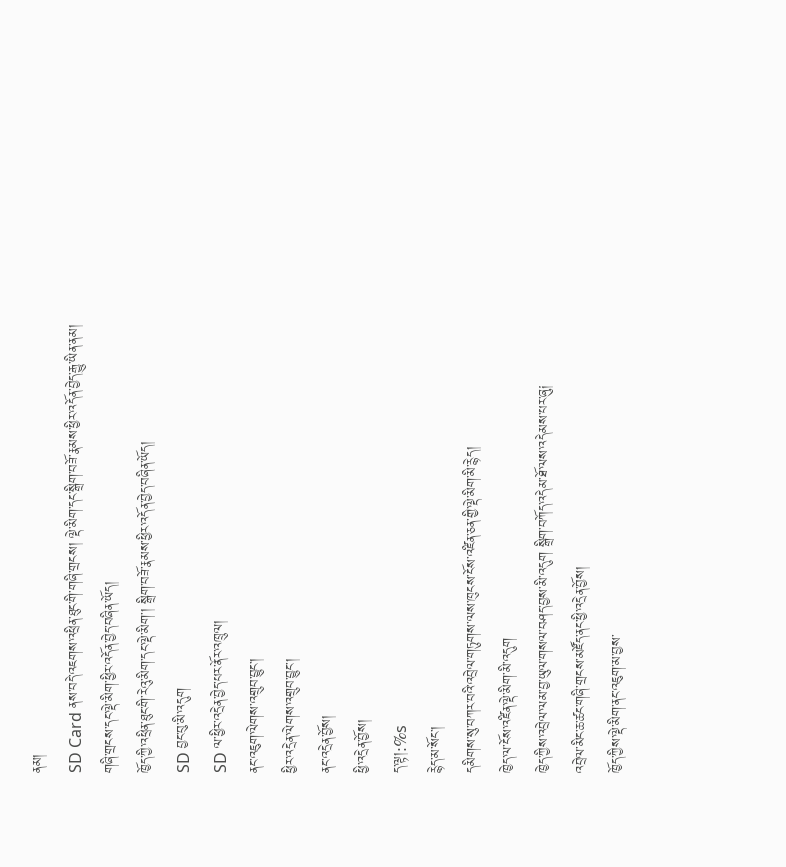ནམ།
SD Card ནས་བདེ་འཇགས་འཕྲིན་ཐུང་གི་གཞི་གྲངས། ལྡེ་མིག་དང་སྒྲིག་བཟོ་རྣམས་ཕྱིར་འདོན་བྱེད་རྒྱུ་ཡིན་ནམ།
གཞི་གྲངས་དང་ལྡེ་མིག་ཕྱིར་འདོན་བྱེད་བཞིན་ཡོད།
ཁྱོད་ཀྱི་འཕྲིན་ཐུང་གི་རེའུ་མིག་དང་ལྡེ་མིག་། སྒྲིག་བཟོ་རྣམས་ཕྱིར་འདོན་བྱེད་བཞིན་ཡོད།
SD བྱང་བུ་མི་འདུག
SD ལ་ཕྱིར་འདྲེན་བྱེད་པར་ནོར་འཁྲུལ།
ནང་འཇུག་ལེགས་འགྲུབ་བྱུང་།
ཕྱིར་འདྲེན་ལེགས་འགྲུབ་བྱུང་།
ནང་འདྲེན་བྱོས།
ཕྱི་འདྲེན་བྱོས།
ད་ལྟ།:%s
རྙེད་མ་སོང་།
དམིགས་སུ་བཀར་བའི་འབྲེལ་གཏུགས་ལས་ཁུངས་ངོས་འཛིན་ཅན་གྱི་ལྡེ་མིག་མི་རྙེད།
ཁྱེད་ལ་ངོས་འཛིན་ལྡེ་མིག་མི་འདུག
ཁྱེད་ཀྱིས་འབྲེལ་ལམ་བྱ་ཡུལ་གསལ་བཤད་བྱས་མི་འདུག སྒྲིག་བཀོད་འདེམ་ཐོ་ལས་འདེམས་པར་ཞུ༏
འབྲེལ་མིང་ཆ་ཚང་གཞི་གྲངས་མཛོད་ནང་ཕྱི་འདྲེན་བྱོས།
ཁྱོད་ཀྱིས་ལྡེ་མིག་ནང་འཇུག་མ་བྱས་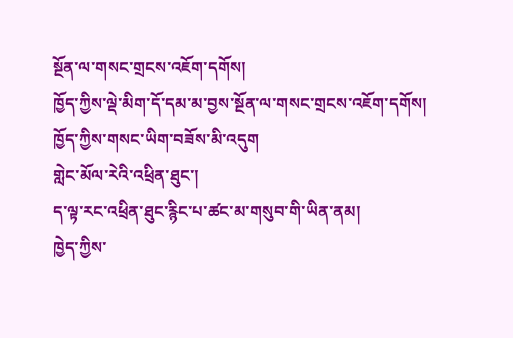སྔོན་ལ་གསང་གྲངས་འཇོག་དགོས།
ཁྱོད་ཀྱིས་ལྡེ་མིག་དོ་དམ་མ་བྱས་སྔོན་ལ་གསང་གྲངས་འཇོག་དགོས།
ཁྱོད་ཀྱིས་གསང་ཡིག་བཟོས་མི་འདུག
གླེང་མོལ་རེའི་འཕྲིན་ཐུང་།
ད་ལྟ་རང་འཕྲིན་ཐུང་རྙིང་པ་ཚང་མ་གསུབ་གི་ཡིན་ནམ།
ཁྱེད་ཀྱིས་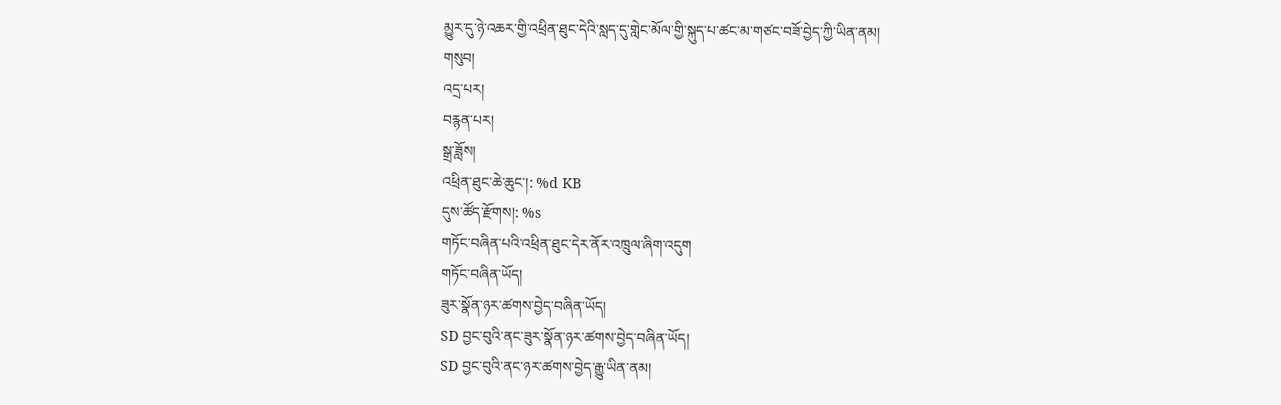མྱུར་དུ་ཉེ་འཆར་གྱི་འཕྲིན་ཐུང་དེའི་སླད་དུ་གླེང་མོལ་གྱི་སྐུད་པ་ཚང་མ་གཙང་བཟོ་བྱེད་ཀྱི་ཡིན་ནམ།
གསུབ།
འདྲ་པར།
བརྙན་པར།
སྒྲ་ཟློས།
འཕྲིན་ཐུང་ཆེ་ཆུང་།: %d KB
དུས་ཚོད་རྫོགས།: %s
གཏོང་བཞིན་པའི་འཕྲིན་ཐུང་དེར་ནོར་འཁྲུལ་ཞིག་འདུག
གཏོང་བཞིན་ཡོད།
ཟུར་སྣོན་ཉར་ཚགས་བྱེད་བཞིན་ཡོད།
SD བྱང་བུའི་ནང་ཟུར་སྣོན་ཉར་ཚགས་བྱེད་བཞིན་ཡོད།
SD བྱང་བུའི་ནང་ཉར་ཚགས་བྱེད་རྒྱུ་ཡིན་ནམ།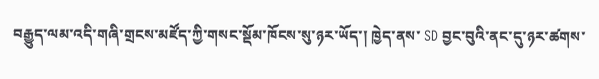བརྒྱུད་ལམ་འདི་གཞི་གྲངས་མཛོད་ཀྱི་གསང་སྡོམ་ཁོངས་སུ་ཉར་ཡོད་། ཁྱེད་ནས་ SD བྱང་བུའི་ནང་དུ་ཉར་ཚགས་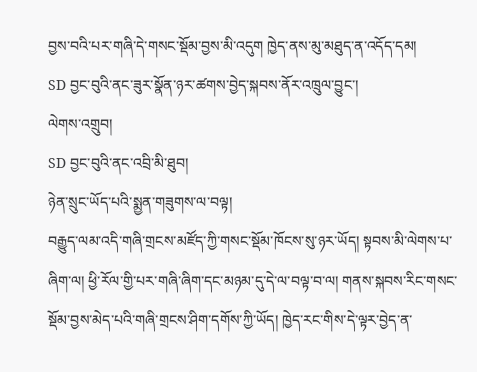བྱས་བའི་པར་གཞི་དེ་གསང་སྡོམ་བྱས་མི་འདུག ཁྱེད་ནས་མུ་མཐུད་ན་འདོད་དམ།
SD བྱང་བུའི་ནང་ཟུར་སྣོན་ཉར་ཚགས་བྱེད་སྐབས་ནོར་འཁྲུལ་བྱུང་།
ལེགས་འགྲུབ།
SD བྱང་བུའི་ནང་འབྲི་མི་ཐུབ།
ཉེན་སྲུང་ཡོད་པའི་སྨྱན་གཟུགས་ལ་བལྟ།
བརྒྱུད་ལམ་འདི་གཞི་གྲངས་མཛོད་ཀྱི་གསང་སྡོམ་ཁོངས་སུ་ཉར་ཡོད། སྟབས་མི་ལེགས་པ་ཞིག་ལ། ཕྱི་རོལ་གྱི་པར་གཞི་ཞིག་དང་མཉམ་དུ་དེ་ལ་བལྟ་བ་ལ། གནས་སྐབས་རིང་གསང་སྡོམ་བྱས་མེད་པའི་གཞི་གྲངས་ཤིག་དགོས་ཀྱི་ཡོད། ཁྱེད་རང་གིས་དེ་ལྟར་བྱེད་ན་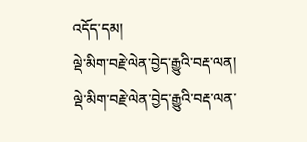འདོད་དམ།
ལྡེ་མིག་བརྗེ་ལེན་བྱེད་རྒྱུའི་བརྡ་ལན།
ལྡེ་མིག་བརྗེ་ལེན་བྱེད་རྒྱུའི་བརྡ་ལན་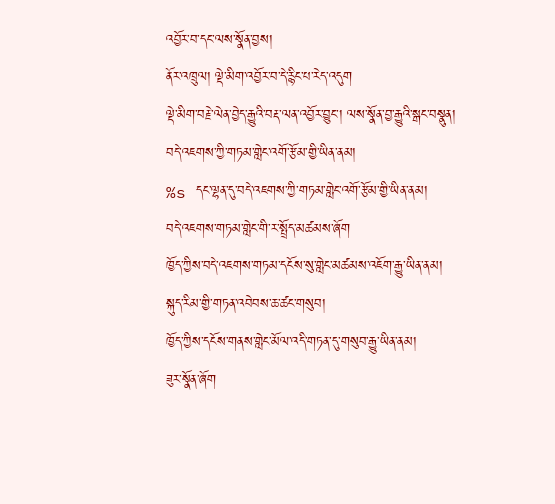འབྱོར་བ་དང་ལས་སྣོན་བྱས།
ནོར་འཁྲུལ། ལྡེ་མིག་འབྱོར་བ་དེ་རྙིང་པ་རེད་འདུག
ལྡེ་མིག་བརྗེ་ལེན་བྱེད་རྒྱུའི་བརྡ་ལན་འབྱོར་བྱུང་། ལས་སྣོན་བྱ་རྒྱུའི་སྒང་བསྣུན།
བདེ་འཇགས་ཀྱི་གཏམ་གླེང་འགོ་རྩོམ་གྱི་ཡིན་ནམ།
%s དང་ལྷན་དུ་བདེ་འཇགས་ཀྱི་གཏམ་གླེང་འགོ་རྩོམ་གྱི་ཡིན་ནམ།
བདེ་འཇགས་གཏམ་གླེང་གི་ར་སྤྲོད་མཚམས་ཞོག
ཁྱོད་ཀྱིས་བདེ་འཇགས་གཏམ་དངོས་སུ་གླེང་མཚམས་འཇོག་རྒྱུ་ཡིན་ནམ།
སྐུད་རིམ་གྱི་གཏན་འབེབས་ཆ་ཚང་གསུབ།
ཁྱོད་ཀྱིས་དངོས་གནས་གླེང་མོལ་འདི་གཏན་དུ་གསུབ་རྒྱུ་ཡིན་ནམ།
ཟུར་སྣོན་ཞོག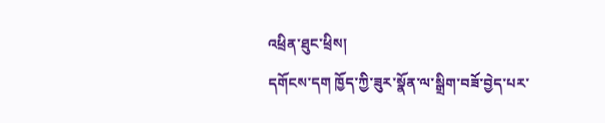འཕྲིན་ཐུང་ཕྲིས།
དགོངས་དག ཁྱོད་ཀྱི་ཟུར་སྣོན་ལ་སྒྲིག་བཟོ་བྱེད་པར་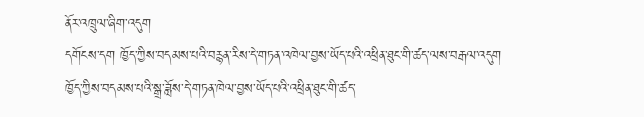ནོར་འཁྲུལ་ཞིག་འདུག
དགོངས་དག ཁྱོད་ཀྱིས་བདམས་པའི་བརྙན་རིས་དེ་གཏན་འཁེལ་བྱས་ཡོད་པའི་འཕྲིན་ཐུང་གི་ཚད་ལས་བརྒལ་འདུག
ཁྱོད་ཀྱིས་བདམས་པའི་སྒྲ་ཟློས་དེ་གཏན་ཁེལ་བྱས་ཡོད་པའི་འཕྲིན་ཐུང་གི་ཚད་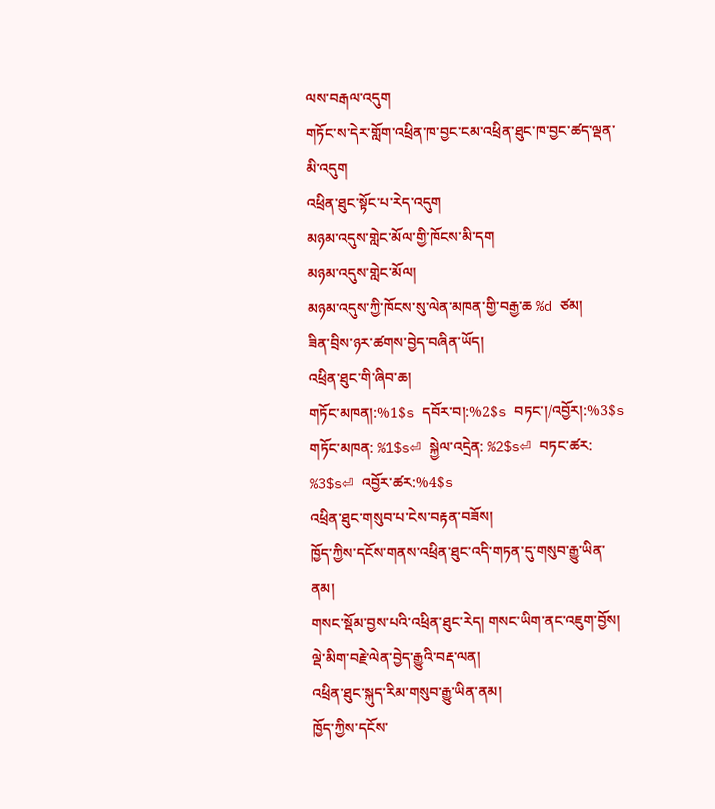ལས་བརྒལ་འདུག
གཏོང་ས་དེར་གློག་འཕྲིན་ཁ་བྱང་ངམ་འཕྲིན་ཐུང་ཁ་བྱང་ཚད་ལྡན་མི་འདུག
འཕྲིན་ཐུང་སྟོང་པ་རེད་འདུག
མཉམ་འདུས་གླེང་མོལ་གྱི་ཁོངས་མི་དག
མཉམ་འདུས་གླེང་མོལ།
མཉམ་འདུས་ཀྱི་ཁོངས་སུ་ལེན་མཁན་གྱི་བརྒྱ་ཆ %d ཙམ།
ཟིན་བྲིས་ཉར་ཚགས་བྱེད་བཞིན་ཡོད།
འཕྲིན་ཐུང་གི་ཞིབ་ཆ།
གཏོང་མཁན།:%1$s དབོར་བ།:%2$s བཏང་།/འབྱོར།:%3$s
གཏོང་མཁན: %1$s⏎ སྐྱེལ་འདྲེན: %2$s⏎ བཏང་ཚར: %3$s⏎ འབྱོར་ཚར:%4$s
འཕྲིན་ཐུང་གསུབ་པ་ངེས་བརྟན་བཟོས།
ཁྱོད་ཀྱིས་དངོས་གནས་འཕྲིན་ཐུང་འདི་གཏན་དུ་གསུབ་རྒྱུ་ཡིན་ནམ།
གསང་སྡོམ་བྱས་པའི་འཕྲིན་ཐུང་རེད། གསང་ཡིག་ནང་འཇུག་བྱོས།
ལྡེ་མིག་བརྗེ་ལེན་བྱེད་རྒྱུའི་བརྡ་ལན།
འཕྲིན་ཐུང་སྐུད་རིམ་གསུབ་རྒྱུ་ཡིན་ནམ།
ཁྱོད་ཀྱིས་དངོས་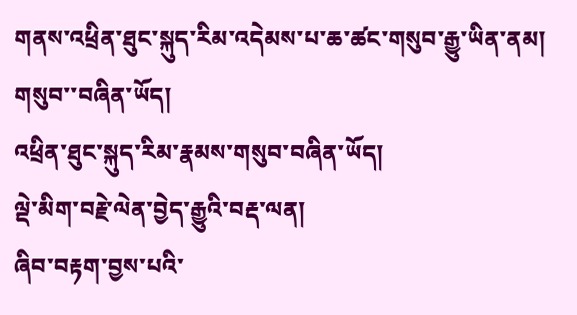གནས་འཕྲིན་ཐུང་སྐུད་རིམ་འདེམས་པ་ཆ་ཚང་གསུབ་རྒྱུ་ཡིན་ནམ།
གསུབ་་བཞིན་ཡོད།
འཕྲིན་ཐུང་སྐུད་རིམ་རྣམས་གསུབ་བཞིན་ཡོད།
ལྡེ་མིག་བརྗེ་ལེན་བྱེད་རྒྱུའི་བརྡ་ལན།
ཞིབ་བརྟག་བྱས་པའི་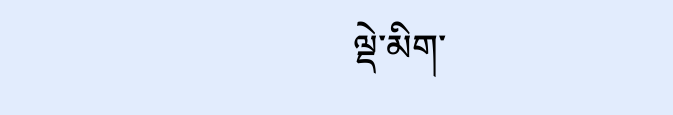ལྡེ་མིག་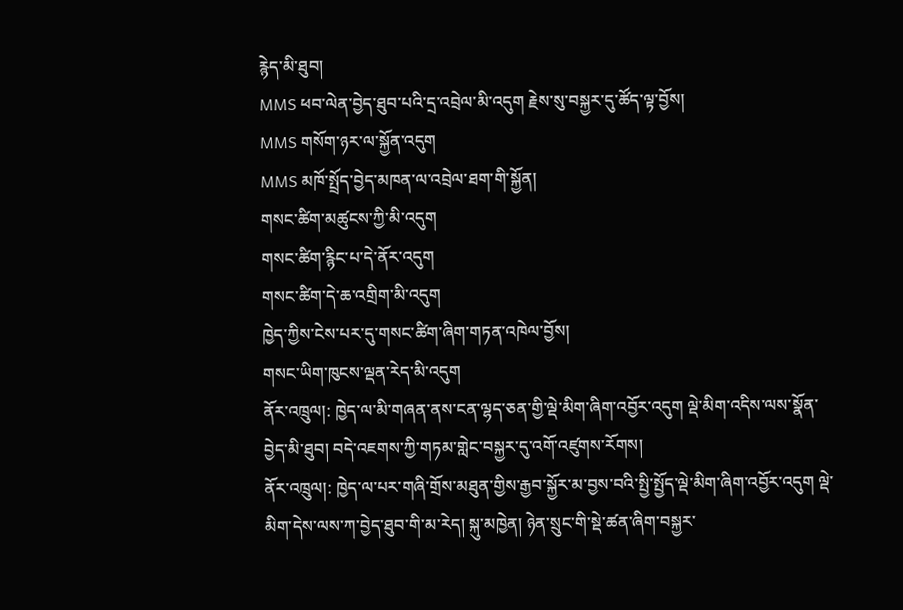རྙེད་མི་ཐུབ།
MMS ཕབ་ལེན་བྱེད་ཐུབ་པའི་དྲ་འབྲེལ་མི་འདུག རྗེས་སུ་བསྐྱར་དུ་ཚོད་ལྟ་བྱོས།
MMS གསོག་ཉར་ལ་སྐྱོན་འདུག
MMS མཁོ་སྤྲོད་བྱེད་མཁན་ལ་འབྲེལ་ཐག་གི་སྐྱོན།
གསང་ཚིག་མཚུངས་ཀྱི་མི་འདུག
གསང་ཚིག་རྙིང་པ་དེ་ནོར་འདུག
གསང་ཚིག་དེ་ཆ་འགྲིག་མི་འདུག
ཁྱེད་ཀྱིས་ངེས་པར་དུ་གསང་ཚིག་ཞིག་གཏན་འཁེལ་བྱོས།
གསང་ཡིག་ཁུངས་ལྡན་རེད་མི་འདུག
ནོར་འཁྲུལ།: ཁྱེད་ལ་མི་གཞན་ནས་ངན་ལྷད་ཅན་གྱི་ལྡེ་མིག་ཞིག་འབྱོར་འདུག ལྡེ་མིག་འདིས་ལས་སྣོན་བྱེད་མི་ཐུབ། བདེ་འཇགས་ཀྱི་གཏམ་གླེང་བསྐྱར་དུ་འགོ་འཛུགས་རོགས།
ནོར་འཁྲུལ།: ཁྱེད་ལ་པར་གཞི་གྲོས་མཐུན་གྱིས་རྒྱབ་སྐྱོར་མ་བྱས་བའི་སྤྱི་སྤྱོད་ལྡེ་མིག་ཞིག་འབྱོར་འདུག ལྡེ་མིག་དེས་ལས་ཀ་བྱེད་ཐུབ་གི་མ་རེད། སྐུ་མཁྱེན། ཉེན་སྲུང་གི་སྡེ་ཚན་ཞིག་བསྐྱར་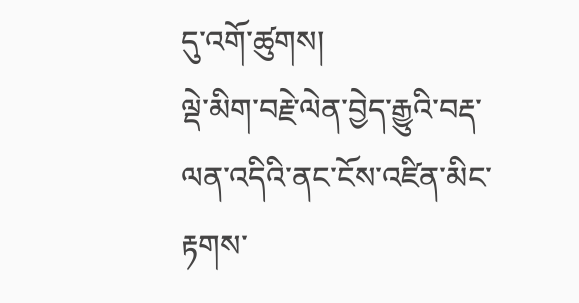དུ་འགོ་ཚུགས།
ལྡེ་མིག་བརྗེ་ལེན་བྱེད་རྒྱུའི་བརྡ་ལན་འདིའི་ནང་ངོས་འཛིན་མིང་རྟགས་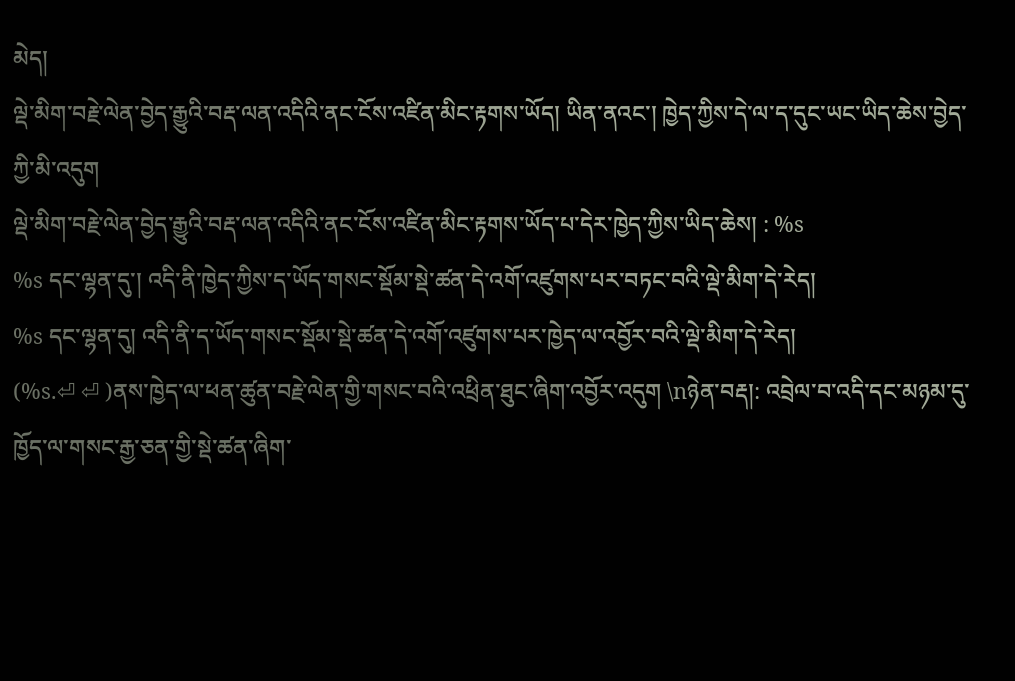མེད།
ལྡེ་མིག་བརྗེ་ལེན་བྱེད་རྒྱུའི་བརྡ་ལན་འདིའི་ནང་ངོས་འཛིན་མིང་རྟགས་ཡོད། ཡིན་ནའང་། ཁྱེད་ཀྱིས་དེ་ལ་ད་དུང་ཡང་ཡིད་ཆེས་བྱེད་ཀྱི་མི་འདུག
ལྡེ་མིག་བརྗེ་ལེན་བྱེད་རྒྱུའི་བརྡ་ལན་འདིའི་ནང་ངོས་འཛིན་མིང་རྟགས་ཡོད་པ་དེར་ཁྱེད་ཀྱིས་ཡིད་ཆེས། : %s
%s དང་ལྷན་དུ་། འདི་ནི་ཁྱེད་ཀྱིས་ད་ཡོད་གསང་སྡོམ་སྡེ་ཚན་དེ་འགོ་འཛུགས་པར་བཏང་བའི་ལྡེ་མིག་དེ་རེད།
%s དང་ལྷན་དུ། འདི་ནི་ད་ཡོད་གསང་སྡོམ་སྡེ་ཚན་དེ་འགོ་འཛུགས་པར་ཁྱེད་ལ་འབྱོར་བའི་ལྡེ་མིག་དེ་རེད།
(%s.⏎ ⏎ )ནས་ཁྱེད་ལ་ཕན་ཚུན་བརྗེ་ལེན་གྱི་གསང་བའི་འཕྲིན་ཐུང་ཞིག་འབྱོར་འདུག \nཉེན་བརྡ།: འབྲེལ་བ་འདི་དང་མཉམ་དུ་ཁྱོད་ལ་གསང་རྒྱ་ཅན་གྱི་སྡེ་ཚན་ཞིག་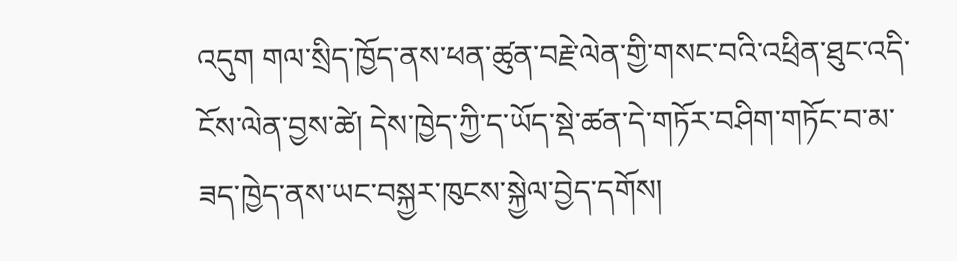འདུག གལ་སྲིད་ཁྱོད་ནས་ཕན་ཚུན་བརྗེ་ལེན་གྱི་གསང་བའི་འཕྲིན་ཐུང་འདི་ངོས་ལེན་བྱས་ཚེ། དེས་ཁྱེད་ཀྱི་ད་ཡོད་སྡེ་ཚན་དེ་གཏོར་བཤིག་གཏོང་བ་མ་ཟད་ཁྱེད་ནས་ཡང་བསྐྱར་ཁུངས་སྐྱེལ་བྱེད་དགོས།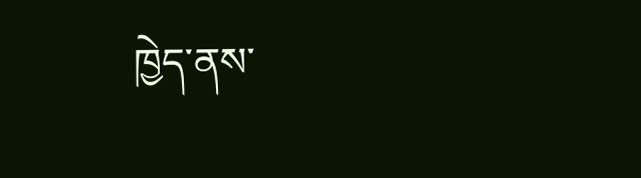ཁྱེད་ནས་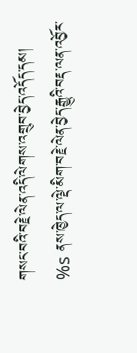གསང་བའི་བརྗེ་ལེན་འདི་ལེགས་འགྲུབ་བྱེད་འདོད་དམ།
%s ནས་ཁྱེད་ལ་ལྡེ་མིག་བརྗེ་ལེན་བྱེད་རྒྱུའི་བརྡ་ལན་འབྱོར་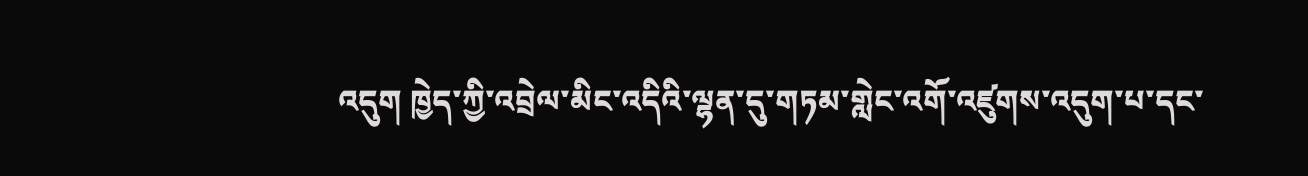འདུག ཁྱེད་ཀྱི་འབྲེལ་མིང་འདིའི་ལྷན་དུ་གཏམ་གླེང་འགོ་འཛུགས་འདུག་པ་དང་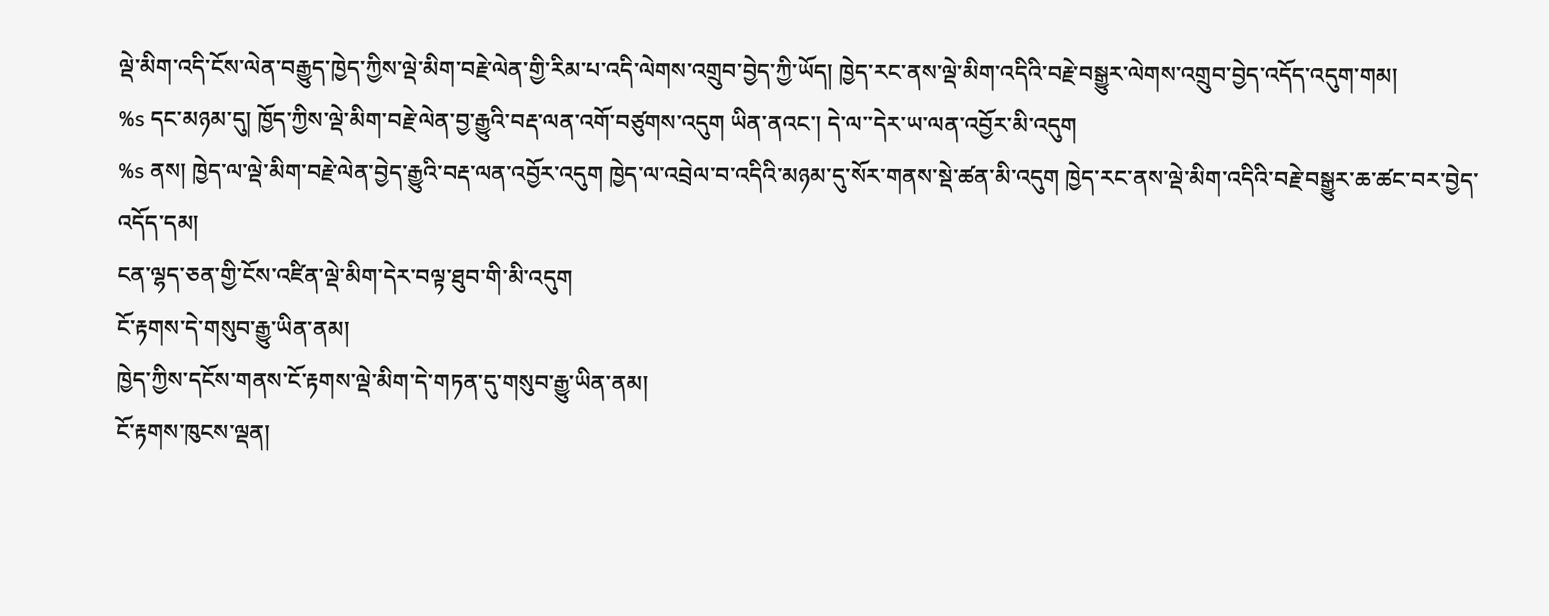ལྡེ་མིག་འདི་ངོས་ལེན་བརྒྱུད་ཁྱེད་ཀྱིས་ལྡེ་མིག་བརྗེ་ལེན་གྱི་རིམ་པ་འདི་ལེགས་འགྲུབ་བྱེད་ཀྱི་ཡོད། ཁྱེད་རང་ནས་ལྡེ་མིག་འདིའི་བརྗེ་བསྒྱུར་ལེགས་འགྲུབ་བྱེད་འདོད་འདུག་གམ།
%s དང་མཉམ་དུ། ཁྱོད་ཀྱིས་ལྡེ་མིག་བརྗེ་ལེན་བྱ་རྒྱུའི་བརྡ་ལན་འགོ་བཙུགས་འདུག ཡིན་ནའང་། དེ་ལ་་དེར་ཡ་ལན་འབྱོར་མི་འདུག
%s ནས། ཁྱེད་ལ་ལྡེ་མིག་བརྗེ་ལེན་བྱེད་རྒྱུའི་བརྡ་ལན་འབྱོར་འདུག ཁྱེད་ལ་འབྲེལ་བ་འདིའི་མཉམ་དུ་སོར་གནས་སྡེ་ཚན་མི་འདུག ཁྱེད་རང་ནས་ལྡེ་མིག་འདིའི་བརྗེ་བསྒྱུར་ཆ་ཚང་བར་བྱེད་འདོད་དམ།
ངན་ལྷད་ཅན་གྱི་ངོས་འཛིན་ལྡེ་མིག་དེར་བལྟ་ཐུབ་གི་མི་འདུག
ངོ་རྟགས་དེ་གསུབ་རྒྱུ་ཡིན་ནམ།
ཁྱེད་ཀྱིས་དངོས་གནས་ངོ་རྟགས་ལྡེ་མིག་དེ་གཏན་དུ་གསུབ་རྒྱུ་ཡིན་ནམ།
ངོ་རྟགས་ཁུངས་ལྡན།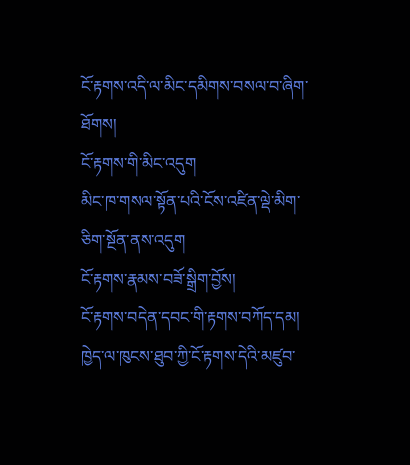ངོ་རྟགས་འདི་ལ་མིང་དམིགས་བསལ་བ་ཞིག་ཐོགས།
ངོ་རྟགས་གི་མིང་འདུག
མིང་ཁ་གསལ་སྟོན་པའི་ངོས་འཛིན་ལྡེ་མིག་ཅིག་སྔོན་ནས་འདུག
ངོ་རྟགས་རྣམས་བཟོ་སྒྲིག་བྱོས།
ངོ་རྟགས་བདེན་དབང་གི་རྟགས་བཀོད་དམ།
ཁྱེད་ལ་ཁུངས་ཐུབ་ཀྱི་ངོ་རྟགས་དེའི་མཛུབ་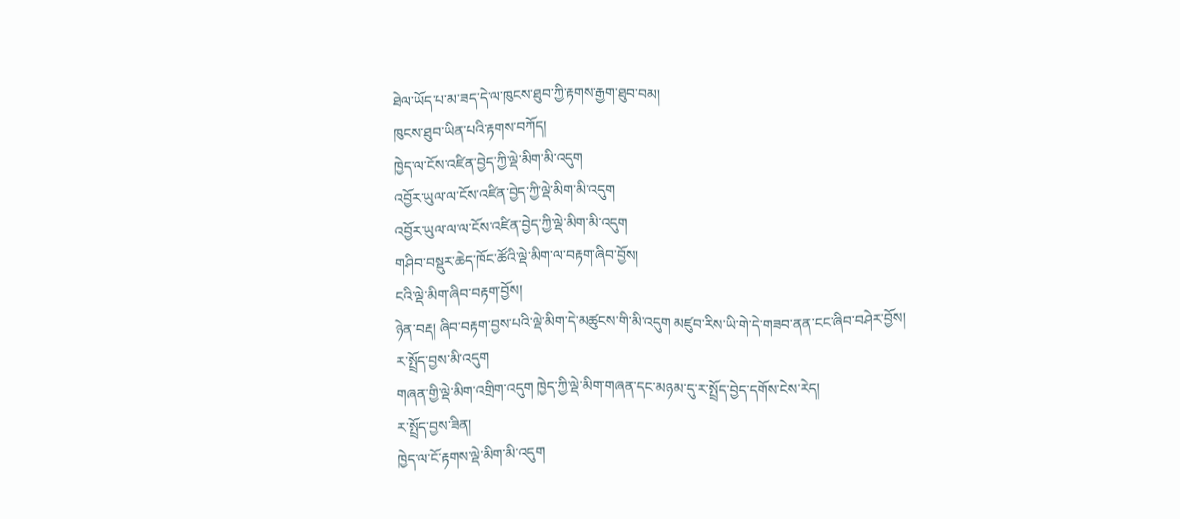ཐེལ་ཡོད་པ་མ་ཟད་དེ་ལ་ཁུངས་ཐུབ་ཀྱི་རྟགས་རྒྱག་ཐུབ་བམ།
ཁུངས་ཐུབ་ཡིན་པའི་རྟགས་བཀོད།
ཁྱེད་ལ་ངོས་འཛིན་བྱེད་ཀྱི་ལྡེ་མིག་མི་འདུག
འབྱོར་ཡུལ་ལ་ངོས་འཛིན་བྱེད་ཀྱི་ལྡེ་མིག་མི་འདུག
འབྱོར་ཡུལ་ལ་ལ་ངོས་འཛིན་བྱེད་ཀྱི་ལྡེ་མིག་མི་འདུག
གཤིབ་བསྡུར་ཆེད་ཁོང་ཚོའི་ལྡེ་མིག་ལ་བརྟག་ཞིབ་བྱོས།
ངའི་ལྡེ་མིག་ཞིབ་བརྟག་བྱོས།
ཉེན་བརྡ། ཞིབ་བརྟག་བྱས་པའི་ལྡེ་མིག་དེ་མཚུངས་གི་མི་འདུག མཛུབ་རིས་ཡི་གེ་དེ་གཟབ་ནན་ངང་ཞིབ་བཤེར་བྱོས།
ར་སྤྲོད་བྱས་མི་འདུག
གཞན་གྱི་ལྡེ་མིག་འགྲིག་འདུག ཁྱེད་ཀྱི་ལྡེ་མིག་གཞན་དང་མཉམ་དུ་ར་སྤྲོད་བྱེད་དགོས་ངེས་རེད།
ར་སྤྲོད་བྱས་ཟིན།
ཁྱེད་ལ་ངོ་རྟགས་ལྡེ་མིག་མི་འདུག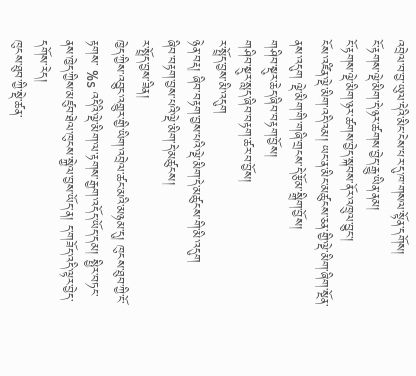འབྲེལ་བ་བྱ་ཡུལ་དེའི་མིང་ངེས་པར་དུ་ཁ་གསལ་སྟོན་དགོས།
ངོ་རྟགས་ལྡེ་མིག་དེ་ཉར་ཚགས་བྱེད་རྒྱུ་ཡིན་ནམ།
ངོ་རྟགས་ལྡེ་མིག་ཉར་ཚགས་བྱེད་སྐབས་ནོར་འཁྲུལ་བྱུང་།
ངོས་འཛིན་ལྡེ་མིག་འདི་འམ། ཡང་ན་མིང་མཚུངས་ཅན་གྱི་ལྡེ་མིག་ཞིག་སྔོན་ནས་འདུག ལྡེ་མིག་གི་གཞི་གྲངས་དེ་རྩོམ་སྒྲིག་བྱོས།
གཤིབ་སྡུར་ཆེད་ཞིབ་བརྟག་བྱོས།
གཤིབ་སྡུར་སླད་ཞིབ་བརྟག་ཚར་བ་བྱོས།
ར་སྤྲོད་བྱས་མི་འདུག
ཉེན་བརྡ། ཞིབ་བརྟག་བྱས་པའི་ལྡེ་མིག་དེ་མཚུངས་གི་མི་འདུག
ཞིབ་བརྟག་བྱས་པའི་ལྡེ་མིག་དེ་མཚུངས།
ར་སྤྲོད་བྱས་ཟིན།
ཁྱེད་ཀྱིས་འབྱུང་འགྱུར་གྱི་ཡིག་འབྲེལ་ཚང་མའི་མཉམ་དུ། ཁུངས་ཐུབ་ཀྱི་ངོ་རྟགས་ %s འདིའི་ལྡེ་མིག་ལ་རྟགས་རྒྱག་འདོད་ཡོད་དམ། སྤྱིར་བཏང་ནས་ཁྱེད་ཀྱིས་མཛུབ་ཐེལ་ཁུངས་སྐྱེལ་བྱས་ཡོད་ན། ད་གཟོད་འདི་ལྟར་བྱེད་དགོས་རེད།
ཁུངས་ཐུབ་ཀྱི་སྡེ་ཚན་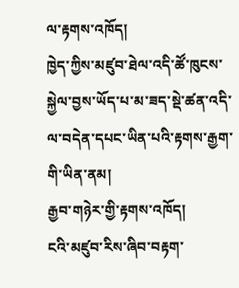ལ་རྟགས་འཁོད།
ཁྱེད་ཀྱིས་མཛུབ་ཐེལ་འདི་ཚོ་ཁུངས་སྐྱེལ་བྱས་ཡོད་པ་མ་ཟད་སྡེ་ཚན་འདི་ལ་བདེན་དཔང་ཡིན་པའི་རྟགས་རྒྱག་གི་ཡིན་ནམ།
རྒྱབ་གཉེར་གྱི་རྟགས་འཁོད།
ངའི་མཛུབ་རིས་ཞིབ་བརྟག་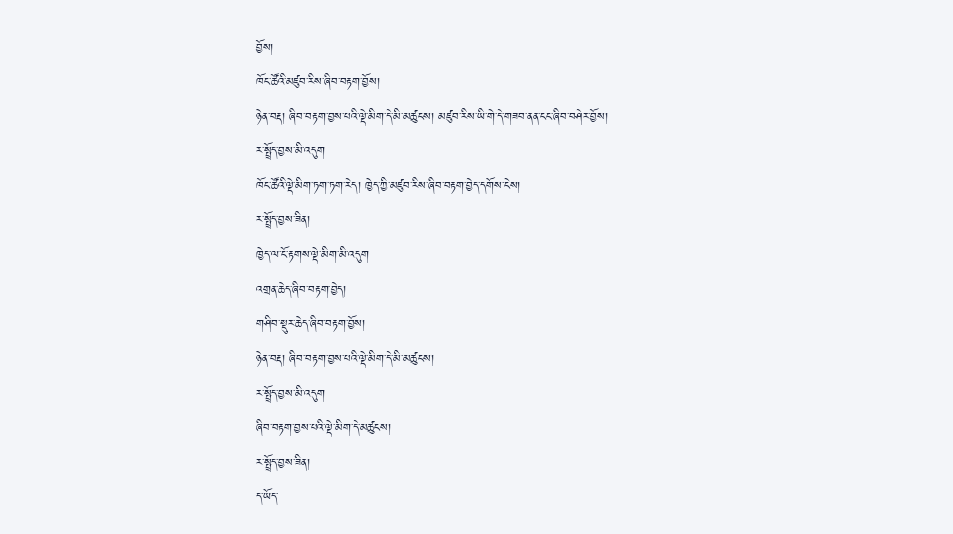བྱོས།
ཁོང་ཚོའི་མཛུབ་རིས་ཞིབ་བརྟག་བྱོས།
ཉེན་བརྡ། ཞིབ་བརྟག་བྱས་པའི་ལྡེ་མིག་དེ་མི་མཚུངས། མཛུབ་རིས་ཡི་གེ་དེ་གཟབ་ནན་ངང་ཞིབ་བཤེར་བྱོས།
ར་སྤྲོད་བྱས་མི་འདུག
ཁོང་ཚོའི་ལྡེ་མིག་ཏག་ཏག་རེད། ཁྱེད་ཀྱི་མཛུབ་རིས་ཞིབ་བརྟག་བྱེད་དགོས་ངེས།
ར་སྤྲོད་བྱས་ཟིན།
ཁྱེད་ལ་ངོ་རྟགས་ལྡེ་མིག་མི་འདུག
འགྲན་ཆེད་ཞིབ་བརྟག་བྱེད།
གཤིབ་སྡུར་ཆེད་ཞིབ་བརྟག་བྱོས།
ཉེན་བརྡ། ཞིབ་བརྟག་བྱས་པའི་ལྡེ་མིག་དེ་མི་མཚུངས།
ར་སྤྲོད་བྱས་མི་འདུག
ཞིབ་བརྟག་བྱས་པའི་ལྡེ་མིག་དེ་མཚུངས།
ར་སྤྲོད་བྱས་ཟིན།
ད་ཡོད་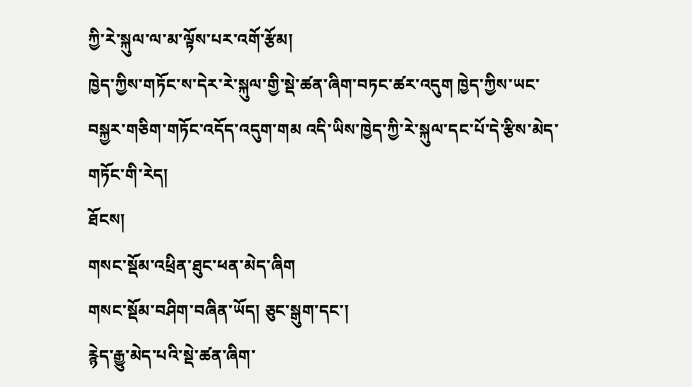ཀྱི་རེ་སྐུལ་ལ་མ་ལྟོས་པར་འགོ་རྩོམ།
ཁྱེད་ཀྱིས་གཏོང་ས་དེར་རེ་སྐུལ་གྱི་སྡེ་ཚན་ཞིག་བཏང་ཚར་འདུག ཁྱེད་ཀྱིས་ཡང་བསྐྱར་གཅིག་གཏོང་འདོད་འདུག་གམ འདི་ཡིས་ཁྱེད་ཀྱི་རེ་སྐུལ་དང་པོ་དེ་རྩིས་མེད་གཏོང་གི་རེད།
ཐོངས།
གསང་སྡོམ་འཕྲིན་ཐུང་ཕན་མེད་ཞིག
གསང་སྡོམ་བཤིག་བཞིན་ཡོད། ཅུང་སྒུག་དང་།
རྙེད་རྒྱུ་མེད་པའི་སྡེ་ཚན་ཞིག་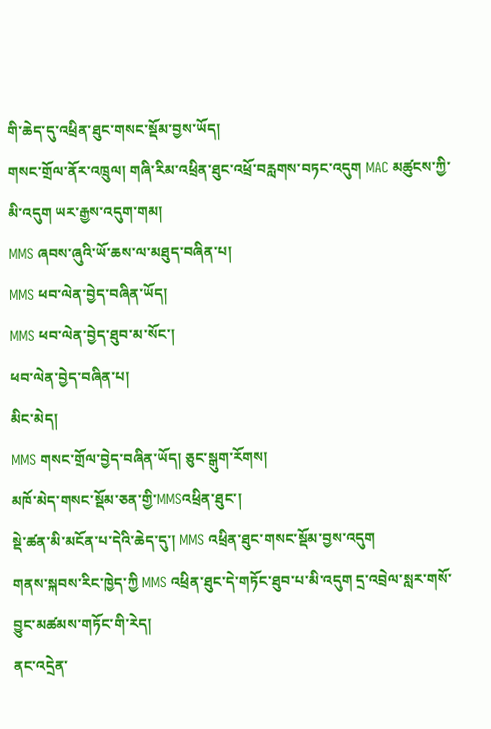གི་ཆེད་དུ་འཕྲིན་ཐུང་གསང་སྡོམ་བྱས་ཡོད།
གསང་གྲོལ་ནོར་འཁྲུལ། གཞི་རིམ་འཕྲིན་ཐུང་འཕྲོ་བརླགས་བཏང་འདུག MAC མཚུངས་ཀྱི་མི་འདུག ཡར་རྒྱས་འདུག་གམ།
MMS ཞབས་ཞུའི་ཡོ་ཆས་ལ་མཐུད་བཞིན་པ།
MMS ཕབ་ལེན་བྱེད་བཞིན་ཡོད།
MMS ཕབ་ལེན་བྱེད་ཐུབ་མ་སོང་།
ཕབ་ལེན་བྱེད་བཞིན་པ།
མིང་མེད།
MMS གསང་གྲོལ་བྱེད་བཞིན་ཡོད། ཅུང་སྒུག་རོགས།
མཁོ་མེད་གསང་སྡོམ་ཅན་གྱི་MMSའཕྲིན་ཐུང་།
སྡེ་ཚན་མི་མངོན་པ་དེའི་ཆེད་དུ་། MMS འཕྲིན་ཐུང་གསང་སྡོམ་བྱས་འདུག
གནས་སྐབས་རིང་ཁྱེད་ཀྱི MMS འཕྲིན་ཐུང་དེ་གཏོང་ཐུབ་པ་མི་འདུག དྲ་འབྲེལ་སླར་གསོ་བྱུང་མཚམས་གཏོང་གི་རེད།
ནང་འདྲེན་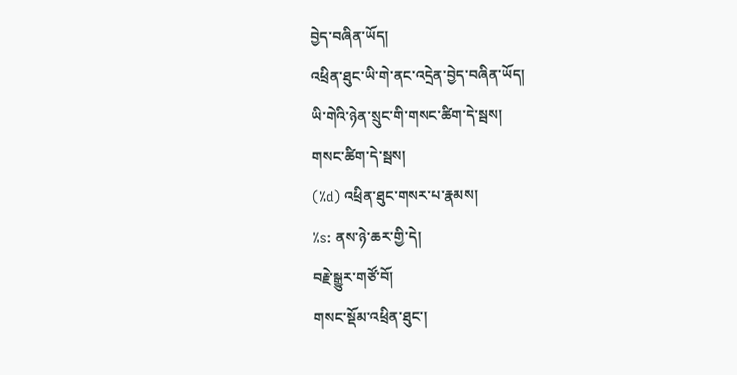བྱེད་བཞིན་ཡོད།
འཕྲིན་ཐུང་ཡི་གེ་ནང་འདྲེན་བྱེད་བཞིན་ཡོད།
ཡི་གེའི་ཉེན་སྲུང་གི་གསང་ཚིག་དེ་སྦས།
གསང་ཚིག་དེ་སྦས།
(%d) འཕྲིན་ཐུང་གསར་པ་རྣམས།
%s: ནས་ཉེ་ཆར་གྱི་དེ།
བརྗེ་སྒྱུར་གཙོ་བོ།
གསང་སྡོམ་འཕྲིན་ཐུང་།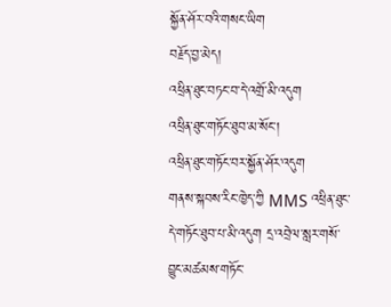སྐྱོན་ཤོར་བའི་གསང་ཡིག
བརྗོད་བྱ་མེད།
འཕྲིན་ཐུང་བཏང་བ་དེ་འགྲོ་མི་འདུག
འཕྲིན་ཐུང་གཏོང་ཐུབ་མ་སོང་།
འཕྲིན་ཐུང་གཏོང་བར་སྐྱོན་ཤོར་འདུག
གནས་སྐབས་རིང་ཁྱེད་ཀྱི MMS འཕྲིན་ཐུང་དེ་གཏོང་ཐུབ་པ་མི་འདུག དྲ་འབྲེལ་སླར་གསོ་བྱུང་མཚམས་གཏོང་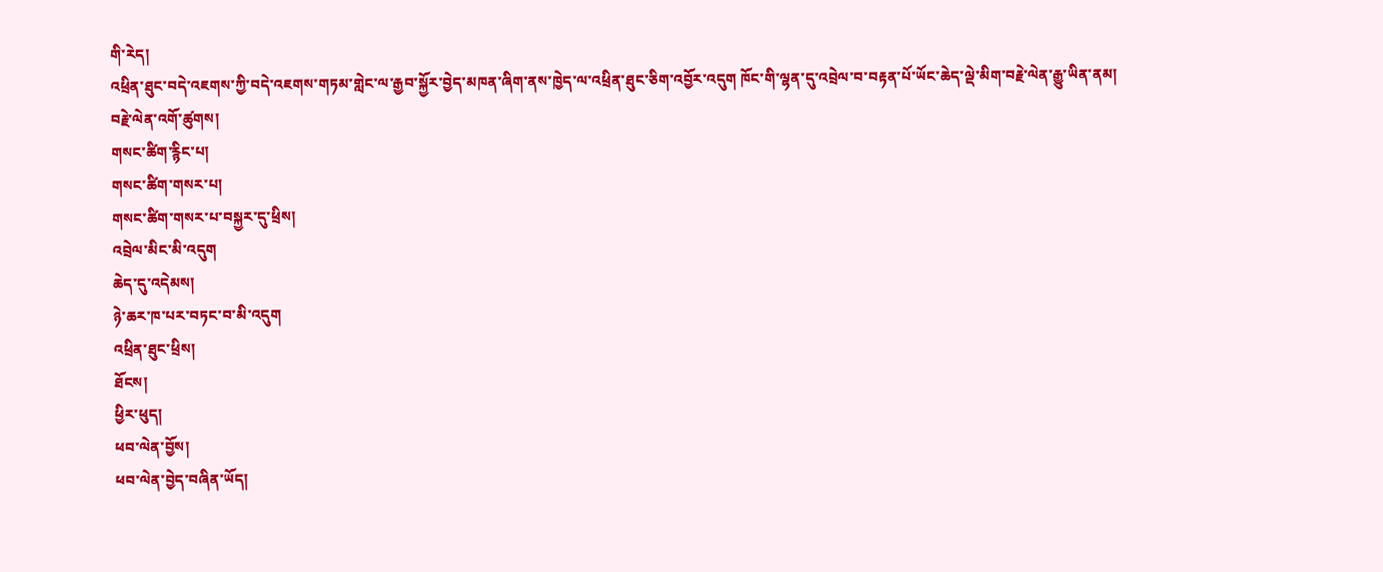གི་རེད།
འཕྲིན་ཐུང་བདེ་འཇགས་ཀྱི་བདེ་འཇགས་གཏམ་གླེང་ལ་རྒྱབ་སྐྱོར་བྱེད་མཁན་ཞིག་ནས་ཁྱེད་ལ་འཕྲིན་ཐུང་ཅིག་འབྱོར་འདུག ཁོང་གི་ལྷན་དུ་འབྲེལ་བ་བརྟན་པོ་ཡོང་ཆེད་ལྡེ་མིག་བརྗེ་ལེན་རྒྱུ་ཡིན་ནམ།
བརྗེ་ལེན་འགོ་ཚུགས།
གསང་ཚིག་རྙིང་པ།
གསང་ཚིག་གསར་པ།
གསང་ཚིག་གསར་པ་བསྐྱར་དུ་ཕྲིས།
འབྲེལ་མིང་མི་འདུག
ཆེད་དུ་འདེམས།
ཉེ་ཆར་ཁ་པར་བཏང་བ་མི་འདུག
འཕྲིན་ཐུང་ཕྲིས།
ཐོངས།
ཕྱིར་ཕུད།
ཕབ་ལེན་བྱོས།
ཕབ་ལེན་བྱེད་བཞིན་ཡོད།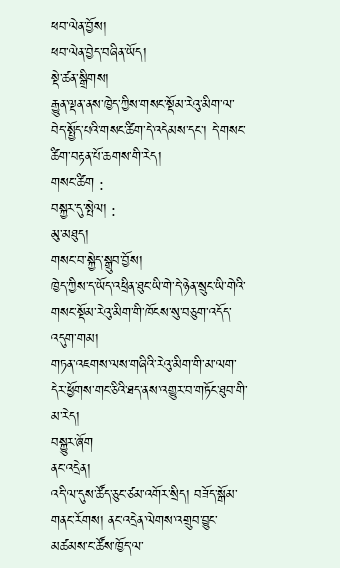ཕབ་ལེན་བྱོས།
ཕབ་ལེན་བྱེད་བཞིན་ཡོད།
སྡེ་ཚན་སྒྲིགས།
རྒྱུན་ལྡན་ནས་ཁྱེད་ཀྱིས་གསང་སྡོམ་རེའུ་མིག་ལ་བེད་སྤྱོད་པའི་གསང་ཚིག་དེ་འདེམས་དང་། དེ་གསང་ཚིག་བརྟན་པོ་ཆགས་གི་རེད།
གསང་ཚིག :
བསྐྱར་དུ་སྤེལ། :
མུ་མཐུད།
གསང་བ་སྐྱེད་སྒྲུབ་བྱོས།
ཁྱེད་ཀྱིས་ད་ཡོད་འཕྲིན་ཐུང་ཡི་གེ་དེ་ཉེན་སྲུང་ཡི་གེའི་གསང་སྡོམ་རེའུ་མིག་གི་ཁོངས་སུ་བཅུག་འདོད་འདུག་གམ།
གཏན་འཇགས་ལས་གཞིའི་རེའུ་མིག་གི་མ་ལག་དེར་ཕྱོགས་གང་ཅིའི་ཐད་ནས་འགྱུར་བ་གཏོང་ཐུབ་གི་མ་རེད།
བསྐྱུར་ཞོག
ནང་འདྲེན།
འདི་ལ་དུས་ཚོད་ཅུང་ཙམ་འགོར་སྲིད། བཟོད་སྒོམ་གནང་རོགས། ནང་འདྲེན་ལེགས་འགྲུབ་བྱུང་མཚམས་ང་ཚོས་ཁྱོད་ལ་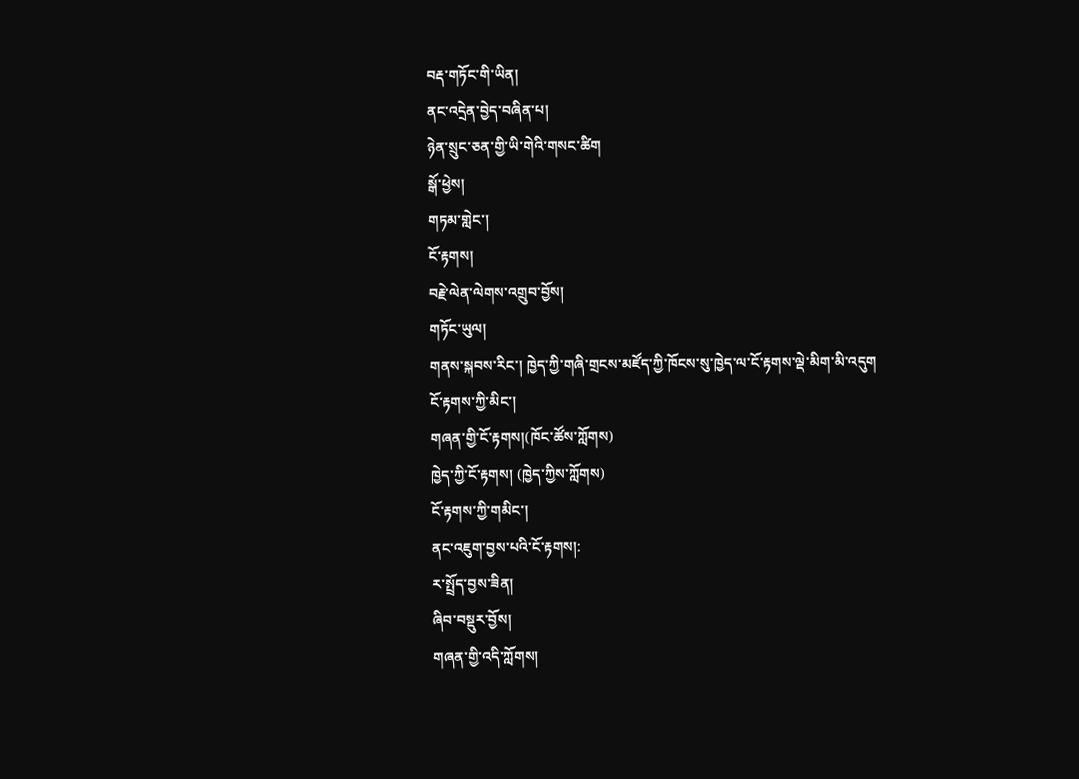བརྡ་གཏོང་གི་ཡིན།
ནང་འདྲེན་བྱེད་བཞིན་པ།
ཉེན་སྲུང་ཅན་གྱི་ཡི་གེའི་གསང་ཚིག
སྒོ་ཕྱེས།
གཏམ་གླེང་།
ངོ་རྟགས།
བརྗེ་ལེན་ལེགས་འགྲུབ་བྱོས།
གཏོང་ཡུལ།
གནས་སྐབས་རིང་། ཁྱེད་ཀྱི་གཞི་གྲངས་མཛོད་ཀྱི་ཁོངས་སུ་ཁྱེད་ལ་ངོ་རྟགས་ལྡེ་མིག་མི་འདུག
ངོ་རྟགས་ཀྱི་མིང་།
གཞན་གྱི་ངོ་རྟགས།(ཁོང་ཚོས་ཀློགས)
ཁྱེད་ཀྱི་ངོ་རྟགས། (ཁྱེད་ཀྱིས་ཀློགས)
ངོ་རྟགས་ཀྱི་གམིང་།
ནང་འཇུག་བྱས་པའི་ངོ་རྟགས།:
ར་སྤྲོད་བྱས་ཟིན།
ཞིབ་བསྡུར་བྱོས།
གཞན་གྱི་འདི་ཀློགས།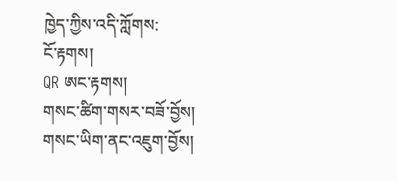ཁྱེད་ཀྱིས་འདི་ཀློགས:
ངོ་རྟགས།
QR ཨང་རྟགས།
གསང་ཚིག་གསར་བཟོ་བྱོས།
གསང་ཡིག་ནང་འཇུག་བྱོས།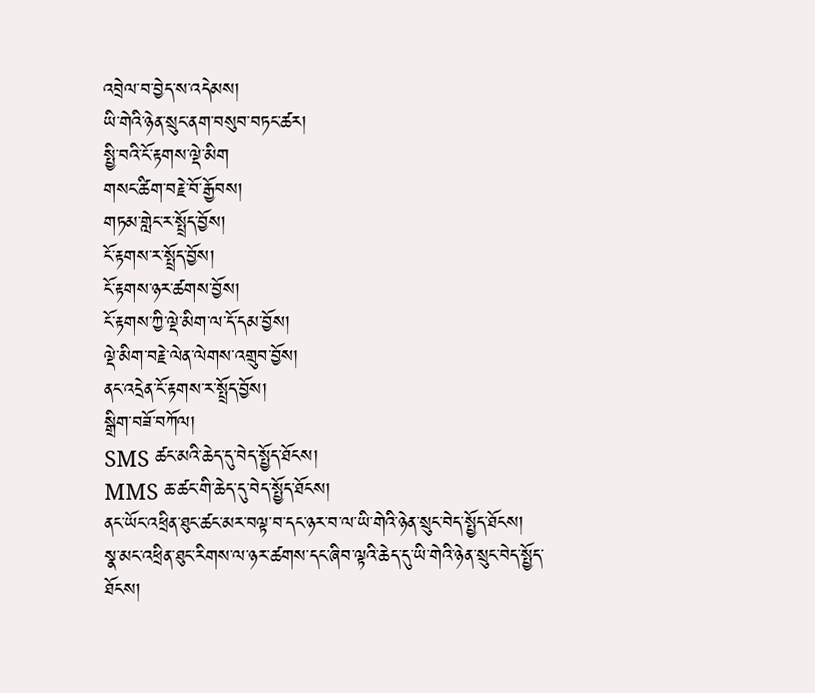འབྲེལ་བ་བྱེད་ས་འདེམས།
ཡི་གེའི་ཉེན་སྲུང་ནག་བསུབ་བཏང་ཚར།
སྤྱི་བའི་ངོ་རྟགས་ལྡེ་མིག
གསང་ཚིག་བརྗེ་བོ་རྒྱོབས།
གཏམ་གླེང་ར་སྤྲོད་བྱོས།
ངོ་རྟགས་ར་སྤྲོད་བྱོས།
ངོ་རྟགས་ཉར་ཚགས་བྱོས།
ངོ་རྟགས་ཀྱི་ལྡེ་མིག་ལ་དོ་དམ་བྱོས།
ལྡེ་མིག་བརྗེ་ལེན་ལེགས་འགྲུབ་བྱོས།
ནང་འདྲེན་ངོ་རྟགས་ར་སྤྲོད་བྱོས།
སྒྲིག་བཟོ་བཀོལ།
SMS ཚང་མའི་ཆེད་དུ་བེད་སྤྱོད་ཐོངས།
MMS ཆ་ཚང་གི་ཆེད་དུ་བེད་སྤྱོད་ཐོངས།
ནང་ཡོང་འཕྲིན་ཐུང་ཚང་མར་བལྟ་བ་དང་ཉར་བ་ལ་ཡི་གེའི་ཉེན་སྲུང་བེད་སྤྱོད་ཐོངས།
སྣ་མང་འཕྲིན་ཐུང་རིགས་ལ་ཉར་ཚགས་དང་ཞིབ་ལྟའི་ཆེད་དུ་ཡི་གེའི་ཉེན་སྲུང་བེད་སྤྱོད་ཐོངས།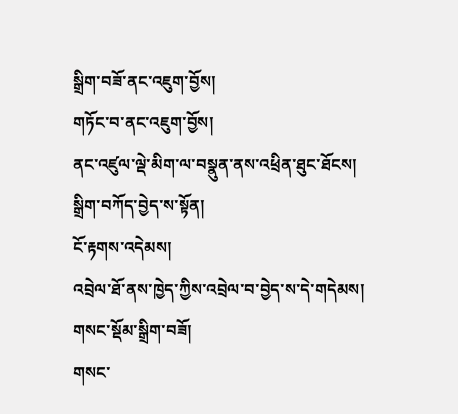སྒྲིག་བཟོ་ནང་འཇུག་བྱོས།
གཏོང་བ་ནང་འཇུག་བྱོས།
ནང་འཛུལ་ལྡེ་མིག་ལ་བསྣུན་ནས་འཕྲིན་ཐུང་ཐོངས།
སྒྲིག་བཀོད་བྱེད་ས་སྟོན།
ངོ་རྟགས་འདེམས།
འབྲེལ་ཐོ་ནས་ཁྱེད་ཀྱིས་འབྲེལ་བ་བྱེད་ས་དེ་གདེམས།
གསང་སྡོམ་སྒྲིག་བཟོ།
གསང་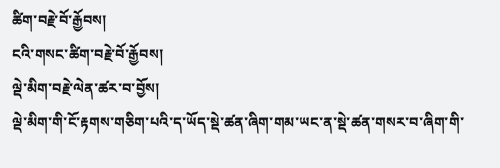ཚིག་བརྗེ་བོ་རྒྱོབས།
ངའི་གསང་ཚིག་བརྗེ་བོ་རྒྱོབས།
ལྡེ་མིག་བརྗེ་ལེན་ཚར་བ་བྱོས།
ལྡེ་མིག་གི་ངོ་རྟགས་གཅིག་པའི་ད་ཡོད་སྡེ་ཚན་ཞིག་གམ་ཡང་ན་སྡེ་ཚན་གསར་བ་ཞིག་གི་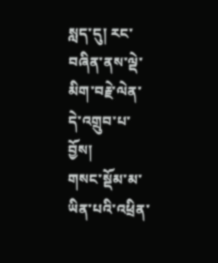སླད་དུ། རང་བཞིན་ནས་ལྡེ་མིག་བརྗེ་ལེན་དེ་འགྲུབ་པ་བྱོས།
གསང་སྡོམ་མ་ཡིན་པའི་འཕྲིན་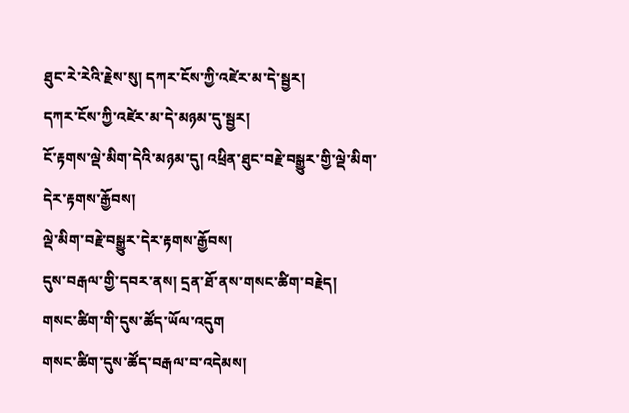ཐུང་རེ་རེའི་རྗེས་སུ། དཀར་ངོས་ཀྱི་འཛེར་མ་དེ་སྦྱར།
དཀར་ངོས་ཀྱི་འཛེར་མ་དེ་མཉམ་དུ་སྦྱར།
ངོ་རྟགས་ལྡེ་མིག་དེའི་མཉམ་དུ། འཕྲིན་ཐུང་བརྗེ་བསྒྱུར་གྱི་ལྡེ་མིག་དེར་རྟགས་རྒྱོབས།
ལྡེ་མིག་བརྗེ་བསྒྱུར་དེར་རྟགས་རྒྱོབས།
དུས་བརྒལ་གྱི་དབར་ནས། དྲན་ཐོ་ནས་གསང་ཚིག་བརྗེད།
གསང་ཚིག་གི་དུས་ཚོད་ཡོལ་འདུག
གསང་ཚིག་དུས་ཚོད་བརྒལ་བ་འདེམས།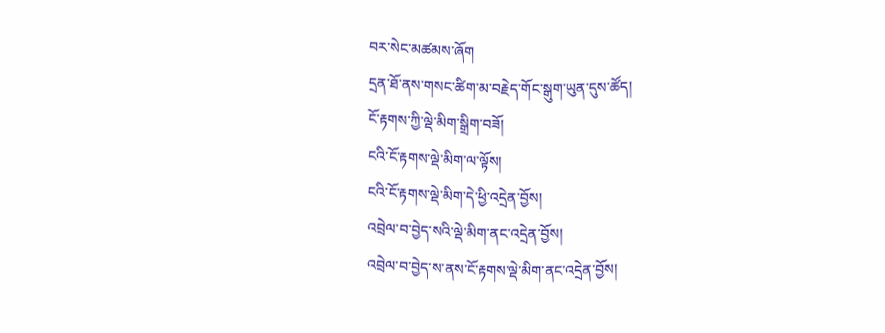བར་སེང་མཚམས་ཞོག
དྲན་ཐོ་ནས་གསང་ཚིག་མ་བརྗེད་གོང་སྒུག་ཡུན་དུས་ཚོད།
ངོ་རྟགས་ཀྱི་ལྡེ་མིག་སྒྲིག་བཟོ།
ངའི་ངོ་རྟགས་ལྡེ་མིག་ལ་ལྟོས།
ངའི་ངོ་རྟགས་ལྡེ་མིག་དེ་ཕྱི་འདྲེན་བྱོས།
འབྲེལ་བ་བྱེད་སའི་ལྡེ་མིག་ནང་འདྲེན་བྱོས།
འབྲེལ་བ་བྱེད་ས་ནས་ངོ་རྟགས་ལྡེ་མིག་ནང་འདྲེན་བྱོས།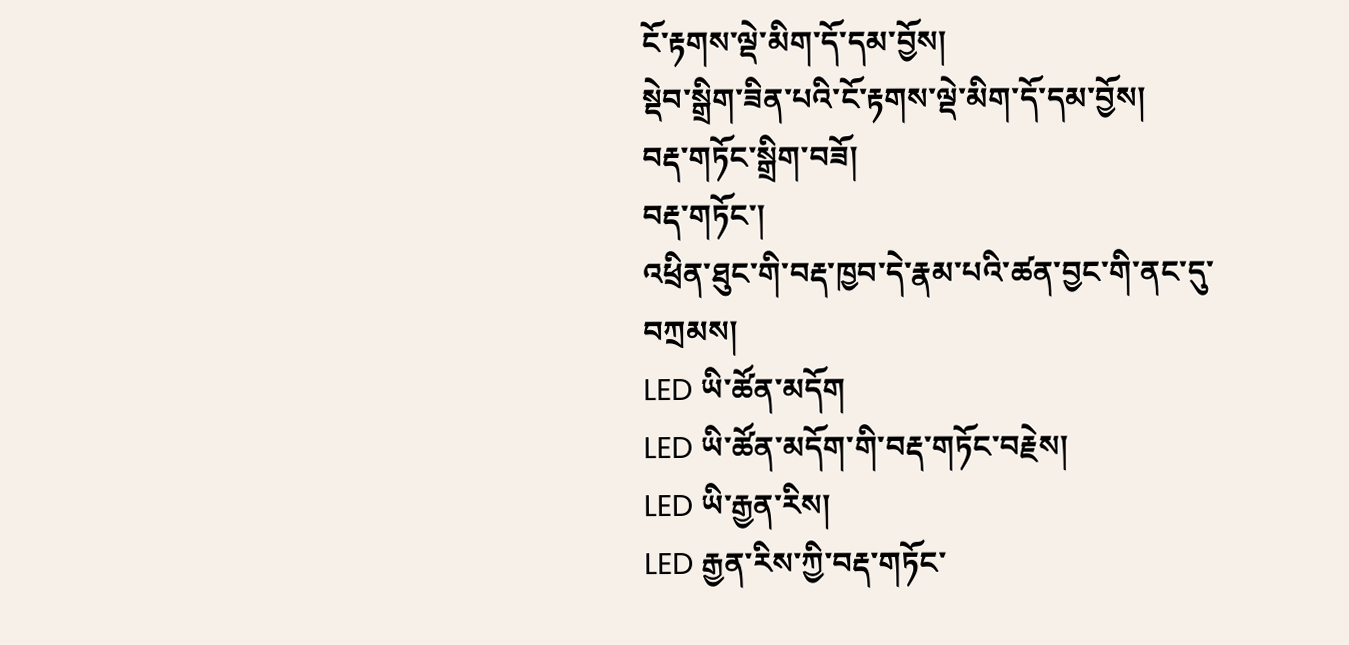ངོ་རྟགས་ལྡེ་མིག་དོ་དམ་བྱོས།
སྡེབ་སྒྲིག་ཟིན་པའི་ངོ་རྟགས་ལྡེ་མིག་དོ་དམ་བྱོས།
བརྡ་གཏོང་སྒྲིག་བཟོ།
བརྡ་གཏོང་།
འཕྲིན་ཐུང་གི་བརྡ་ཁྱབ་དེ་རྣམ་པའི་ཚན་བྱང་གི་ནང་དུ་བཀྲམས།
LED ཡི་ཚོན་མདོག
LED ཡི་ཚོན་མདོག་གི་བརྡ་གཏོང་བརྗེས།
LED ཡི་རྒྱན་རིས།
LED རྒྱན་རིས་ཀྱི་བརྡ་གཏོང་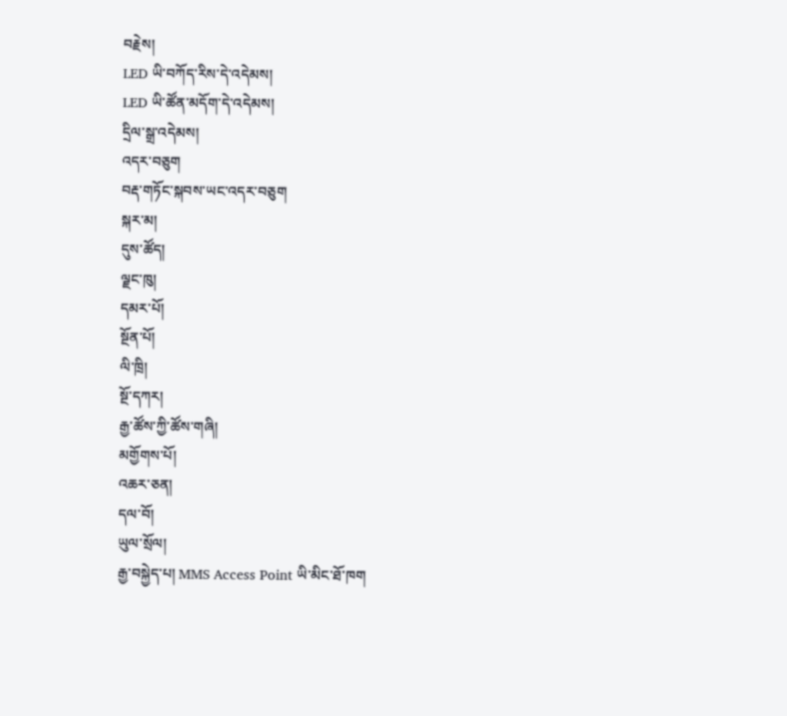བརྗེས།
LED ཡི་བཀོད་རིས་དེ་འདེམས།
LED ཡི་ཚོན་མདོག་དེ་འདེམས།
དྲིལ་སྒྲ་འདེམས།
འདར་བཅུག
བརྡ་གཏོང་སྐབས་ཡང་འདར་བཅུག
སྐར་མ།
དུས་ཚོད།
ལྗང་ཁུ།
དམར་པོ།
སྔོན་པོ།
ལི་ཁྲི།
སྔོ་དཀར།
རྒྱ་ཚོས་ཀྱི་ཚོས་གཞི།
མགྱོགས་པོ།
འཆར་ཅན།
དལ་བོ།
ཡུལ་སྲོལ།
རྒྱ་བསྐྱེད་པ། MMS Access Point ཡི་མིང་ཐོ་ཁག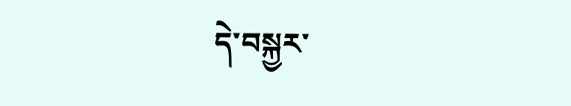དེ་བསྐྱར་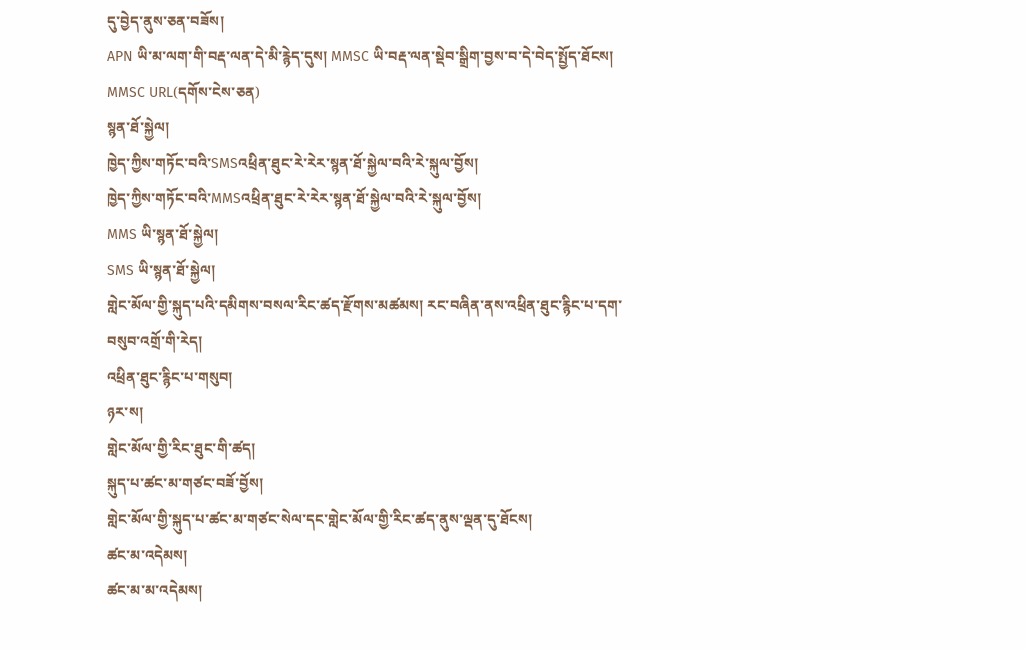དུ་བྱེད་ནུས་ཅན་བཟོས།
APN ཡི་མ་ལག་གི་བརྡ་ལན་དེ་མི་རྙེད་དུས། MMSC ཡི་བརྡ་ལན་སྡེབ་སྒྲིག་བྱས་བ་དེ་བེད་སྤྱོད་ཐོངས།
MMSC URL(དགོས་ངེས་ཅན)
སྙན་ཐོ་སྐྱེལ།
ཁྱེད་ཀྱིས་གཏོང་བའི་SMSའཕྲིན་ཐུང་རེ་རེར་སྙན་ཐོ་སྐྱེལ་བའི་རེ་སྐུལ་བྱོས།
ཁྱེད་ཀྱིས་གཏོང་བའི་MMSའཕྲིན་ཐུང་རེ་རེར་སྙན་ཐོ་སྐྱེལ་བའི་རེ་སྐུལ་བྱོས།
MMS ཡི་སྙན་ཐོ་སྐྱེལ།
SMS ཡི་སྙན་ཐོ་སྐྱེལ།
གླེང་མོལ་གྱི་སྐུད་པའི་དམིགས་བསལ་རིང་ཚད་རྫོགས་མཚམས། རང་བཞིན་ནས་འཕྲིན་ཐུང་རྙིང་པ་དག་བསུབ་འགྲོ་གི་རེད།
འཕྲིན་ཐུང་རྙིང་པ་གསུབ།
ཉར་ས།
གླེང་མོལ་གྱི་རིང་ཐུང་གི་ཚད།
སྐུད་པ་ཚང་མ་གཙང་བཟོ་བྱོས།
གླེང་མོལ་གྱི་སྐུད་པ་ཚང་མ་གཙང་སེལ་དང་གླེང་མོལ་གྱི་རིང་ཚད་ནུས་ལྡན་དུ་ཐོངས།
ཚང་མ་འདེམས།
ཚང་མ་མ་འདེམས།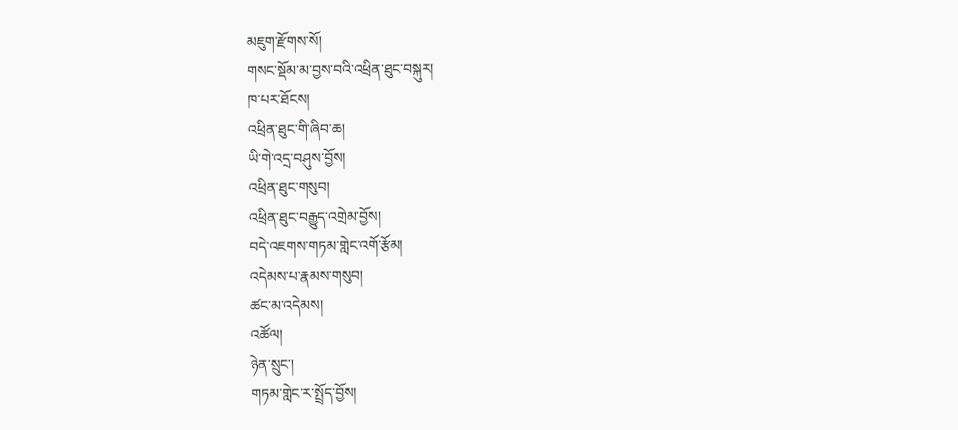མཇུག་རྫོགས་སོ།
གསང་སྡོམ་མ་བྱས་བའི་འཕྲིན་ཐུང་བསྐུར།
ཁ་པར་ཐོངས།
འཕྲིན་ཐུང་གི་ཞིབ་ཆ།
ཡི་གེ་འདྲ་བཤུས་བྱོས།
འཕྲིན་ཐུང་གསུབ།
འཕྲིན་ཐུང་བརྒྱུད་འགྲེམ་བྱོས།
བདེ་འཇགས་གཏམ་གླེང་འགོ་རྩོམ།
འདེམས་པ་རྣམས་གསུབ།
ཚང་མ་འདེམས།
འཚོལ།
ཉེན་སྲུང་།
གཏམ་གླེང་ར་སྤྲོད་བྱོས།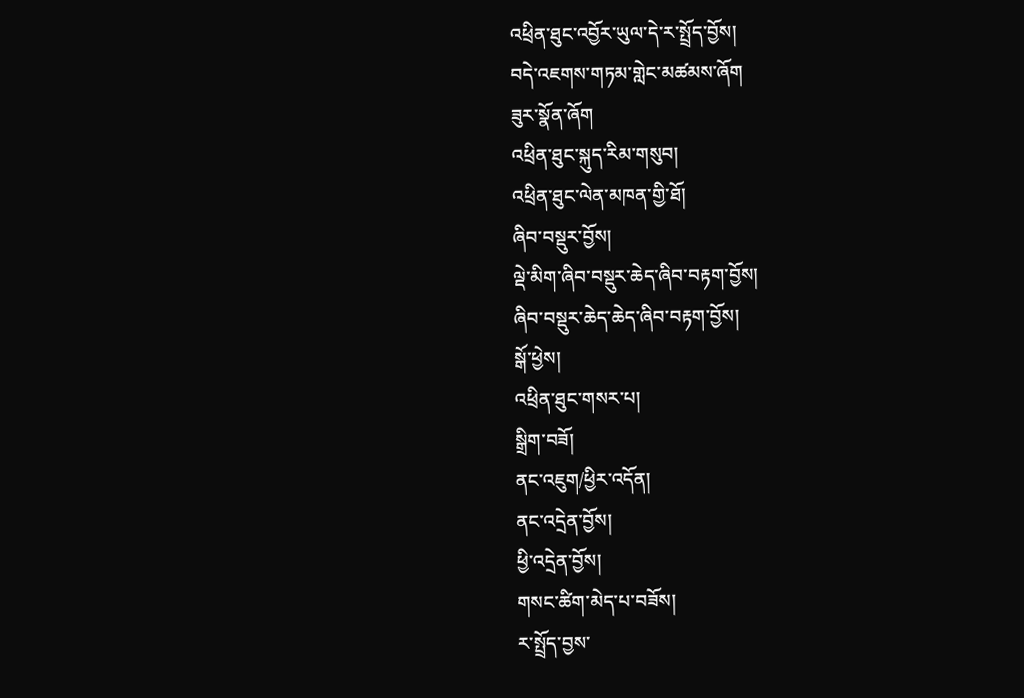འཕྲིན་ཐུང་འབྱོར་ཡུལ་དེ་ར་སྤྲོད་བྱོས།
བདེ་འཇགས་གཏམ་གླེང་མཚམས་ཞོག
ཟུར་སྣོན་ཞོག
འཕྲིན་ཐུང་སྐུད་རིམ་གསུབ།
འཕྲིན་ཐུང་ལེན་མཁན་གྱི་ཐོ།
ཞིབ་བསྡུར་བྱོས།
ལྡེ་མིག་ཞིབ་བསྡུར་ཆེད་ཞིབ་བརྟག་བྱོས།
ཞིབ་བསྡུར་ཆེད་ཆེད་ཞིབ་བརྟག་བྱོས།
སྒོ་ཕྱེས།
འཕྲིན་ཐུང་གསར་པ།
སྒྲིག་བཟོ།
ནང་འཇུག/ཕྱིར་འདོན།
ནང་འདྲེན་བྱོས།
ཕྱི་འདྲེན་བྱོས།
གསང་ཚིག་མེད་པ་བཟོས།
ར་སྤྲོད་བྱས་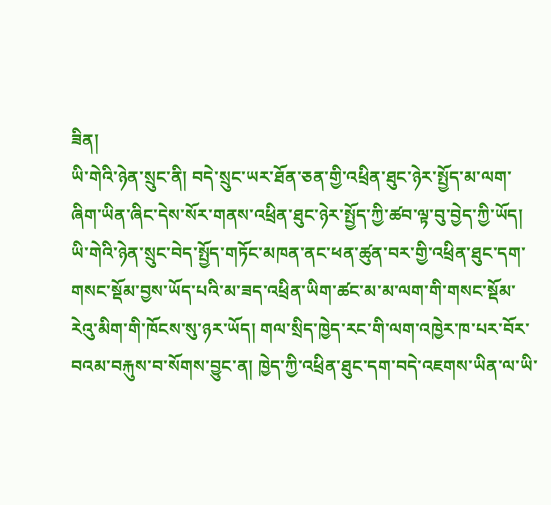ཟིན།
ཡི་གེའི་ཉེན་སྲུང་ནི། བདེ་སྲུང་ཡར་ཐོན་ཅན་གྱི་འཕྲིན་ཐུང་ཉེར་སྤྱོད་མ་ལག་ཞིག་ཡིན་ཞིང་དེས་སོར་གནས་འཕྲིན་ཐུང་ཉེར་སྤྱོད་ཀྱི་ཚབ་ལྟ་བུ་བྱེད་ཀྱི་ཡོད། ཡི་གེའི་ཉེན་སྲུང་བེད་སྤྱོད་གཏོང་མཁན་ནང་ཕན་ཚུན་བར་གྱི་འཕྲིན་ཐུང་དག་གསང་སྡོམ་བྱས་ཡོད་པའི་མ་ཟད་འཕྲིན་ཡིག་ཚང་མ་མ་ལག་གི་གསང་སྡོམ་རེའུ་མིག་གི་ཁོངས་སུ་ཉར་ཡོད། གལ་སྲིད་ཁྱེད་རང་གི་ལག་འཁྱེར་ཁ་པར་བོར་བའམ་བརྐུས་བ་སོགས་བྱུང་ན། ཁྱེད་ཀྱི་འཕྲིན་ཐུང་དག་བདེ་འཇགས་ཡིན་ལ་ཡི་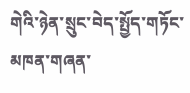གེའི་ཉེན་སྲུང་བེད་སྤྱོད་གཏོང་མཁན་གཞན་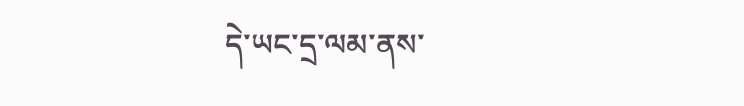དེ་ཡང་དྲ་ལམ་ནས་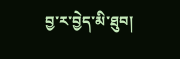བྱ་ར་བྱེད་མི་ཐུབ།